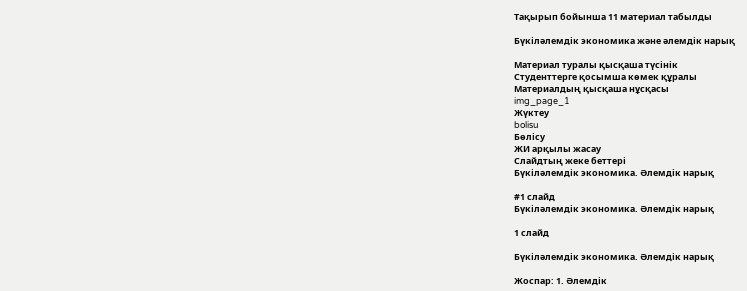Тақырып бойынша 11 материал табылды

Бүкіләлемдік экономика және әлемдік нарық

Материал туралы қысқаша түсінік
Студенттерге қосымша көмек құралы
Материалдың қысқаша нұсқасы
img_page_1
Жүктеу
bolisu
Бөлісу
ЖИ арқылы жасау
Слайдтың жеке беттері
Бүкіләлемдік экономика. Әлемдік нарық

#1 слайд
Бүкіләлемдік экономика. Әлемдік нарық

1 слайд

Бүкіләлемдік экономика. Әлемдік нарық

Жоспар: 1. Әлемдік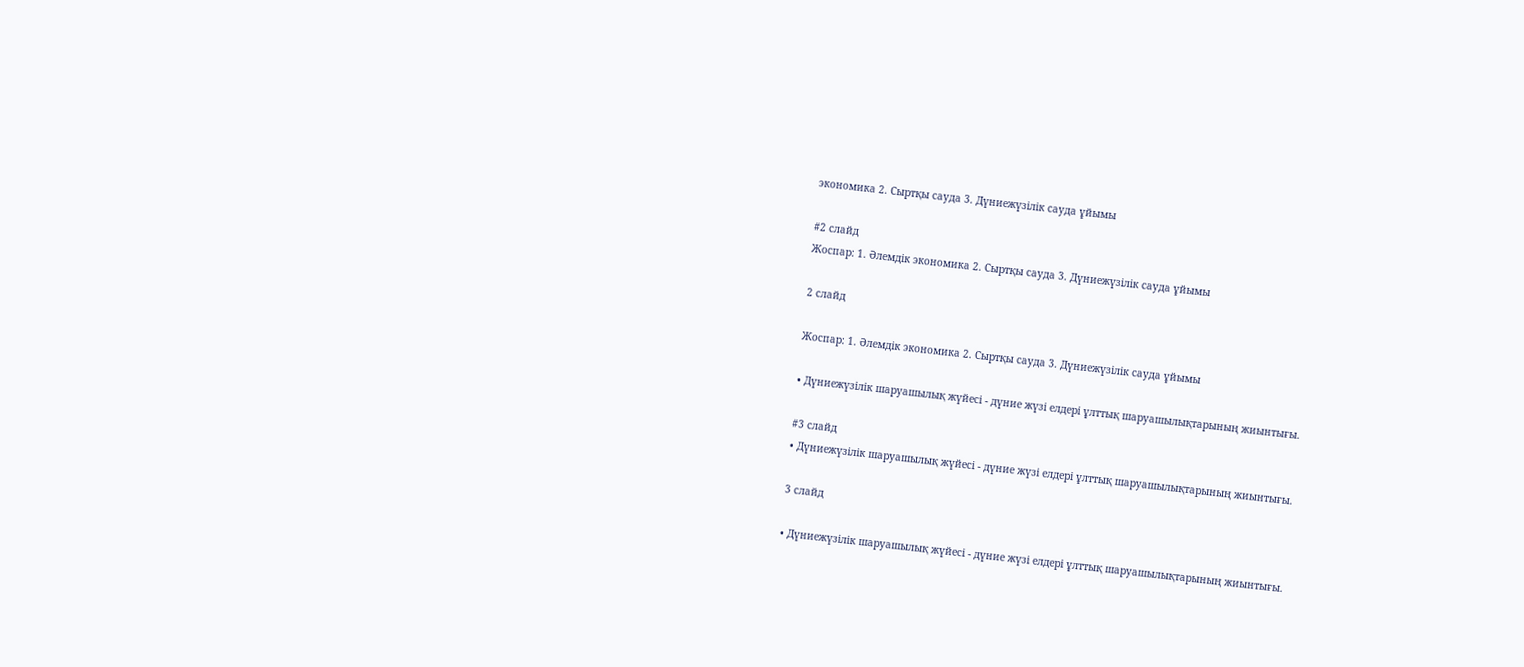экономика 2. Сыртқы сауда 3. Дүниежүзілік сауда ұйымы

#2 слайд
Жоспар: 1. Әлемдік экономика 2. Сыртқы сауда 3. Дүниежүзілік сауда ұйымы

2 слайд

Жоспар: 1. Әлемдік экономика 2. Сыртқы сауда 3. Дүниежүзілік сауда ұйымы

• Дүниежүзілік шаруашылық жүйесі - дүние жүзі елдері ұлттық шаруашылықтарының жиынтығы.

#3 слайд
• Дүниежүзілік шаруашылық жүйесі - дүние жүзі елдері ұлттық шаруашылықтарының жиынтығы.

3 слайд

• Дүниежүзілік шаруашылық жүйесі - дүние жүзі елдері ұлттық шаруашылықтарының жиынтығы.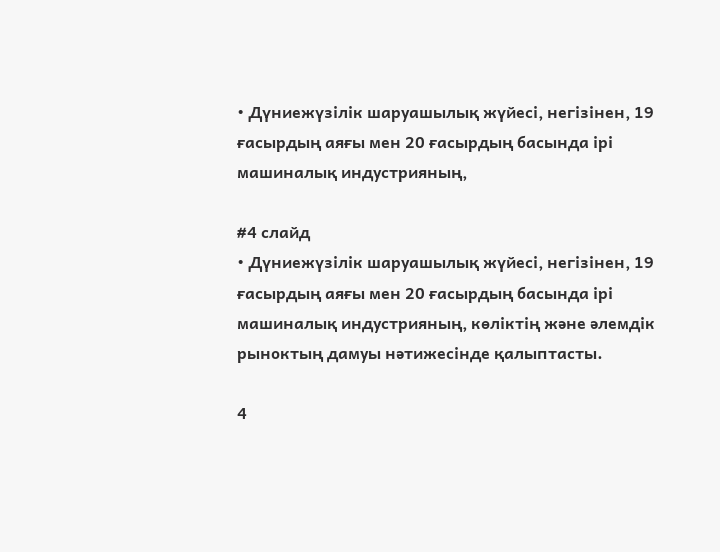• Дүниежүзілік шаруашылық жүйесі, негізінен, 19 ғасырдың аяғы мен 20 ғасырдың басында ірі машиналық индустрияның,

#4 слайд
• Дүниежүзілік шаруашылық жүйесі, негізінен, 19 ғасырдың аяғы мен 20 ғасырдың басында ірі машиналық индустрияның, көліктің және әлемдік рыноктың дамуы нәтижесінде қалыптасты.

4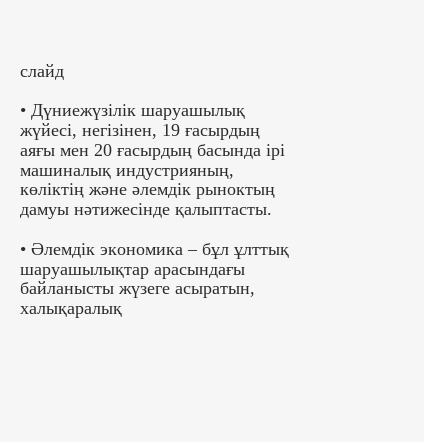слайд

• Дүниежүзілік шаруашылық жүйесі, негізінен, 19 ғасырдың аяғы мен 20 ғасырдың басында ірі машиналық индустрияның, көліктің және әлемдік рыноктың дамуы нәтижесінде қалыптасты.

• Әлемдік экономика – бұл ұлттық шаруашылықтар арасындағы байланысты жүзеге асыратын, халықаралық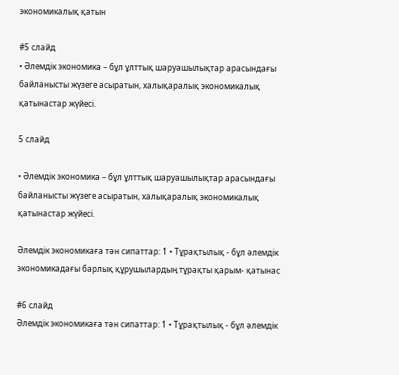экономикалық қатын

#5 слайд
• Әлемдік экономика – бұл ұлттық шаруашылықтар арасындағы байланысты жүзеге асыратын, халықаралық экономикалық қатынастар жүйесі.

5 слайд

• Әлемдік экономика – бұл ұлттық шаруашылықтар арасындағы байланысты жүзеге асыратын, халықаралық экономикалық қатынастар жүйесі.

Әлемдік экономикаға тән сипаттар: 1 • Тұрақтылық - бұл әлемдік экономикадағы барлық құрушылардың тұрақты қарым- қатынас

#6 слайд
Әлемдік экономикаға тән сипаттар: 1 • Тұрақтылық - бұл әлемдік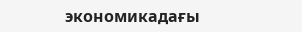экономикадағы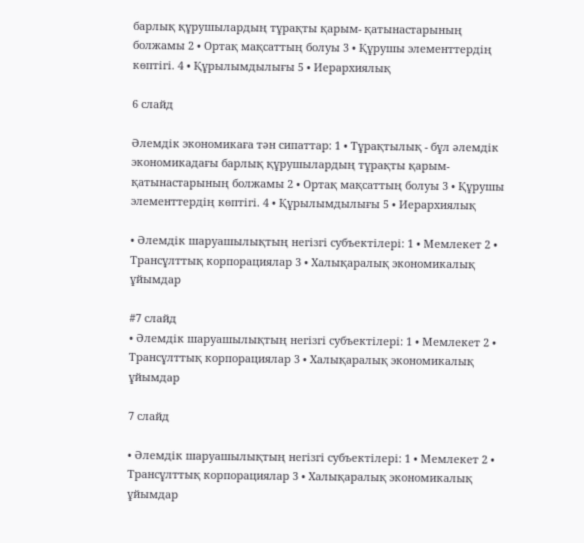барлық құрушылардың тұрақты қарым- қатынастарының болжамы 2 • Ортақ мақсаттың болуы 3 • Құрушы элементтердің көптігі. 4 • Құрылымдылығы 5 • Иерархиялық

6 слайд

Әлемдік экономикаға тән сипаттар: 1 • Тұрақтылық - бұл әлемдік экономикадағы барлық құрушылардың тұрақты қарым- қатынастарының болжамы 2 • Ортақ мақсаттың болуы 3 • Құрушы элементтердің көптігі. 4 • Құрылымдылығы 5 • Иерархиялық

• Әлемдік шаруашылықтың негізгі субъектілері: 1 • Мемлекет 2 • Трансұлттық корпорациялар 3 • Халықаралық экономикалық ұйымдар

#7 слайд
• Әлемдік шаруашылықтың негізгі субъектілері: 1 • Мемлекет 2 • Трансұлттық корпорациялар 3 • Халықаралық экономикалық ұйымдар

7 слайд

• Әлемдік шаруашылықтың негізгі субъектілері: 1 • Мемлекет 2 • Трансұлттық корпорациялар 3 • Халықаралық экономикалық ұйымдар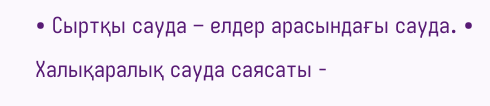• Сыртқы сауда – елдер арасындағы сауда. • Халықаралық сауда саясаты -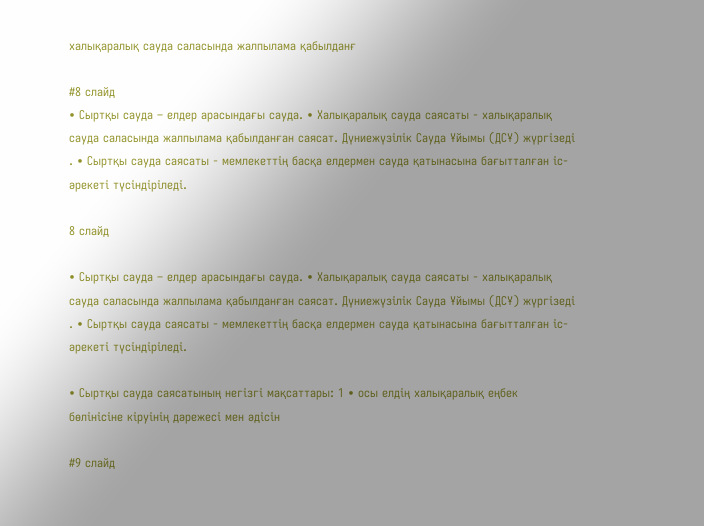халықаралық сауда саласында жалпылама қабылданғ

#8 слайд
• Сыртқы сауда – елдер арасындағы сауда. • Халықаралық сауда саясаты - халықаралық сауда саласында жалпылама қабылданған саясат. Дүниежүзілік Сауда Ұйымы (ДСҰ) жүргізеді . • Сыртқы сауда саясаты - мемлекеттің басқа елдермен сауда қатынасына бағытталған іс- әрекеті түсіндіріледі.

8 слайд

• Сыртқы сауда – елдер арасындағы сауда. • Халықаралық сауда саясаты - халықаралық сауда саласында жалпылама қабылданған саясат. Дүниежүзілік Сауда Ұйымы (ДСҰ) жүргізеді . • Сыртқы сауда саясаты - мемлекеттің басқа елдермен сауда қатынасына бағытталған іс- әрекеті түсіндіріледі.

• Сыртқы сауда саясатының негізгі мақсаттары: 1 • осы елдің халықаралық еңбек бөлінісіне кіруінің дәрежесі мен әдісін

#9 слайд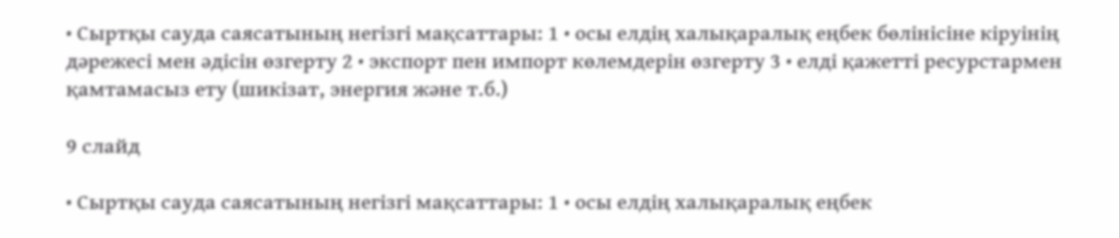• Сыртқы сауда саясатының негізгі мақсаттары: 1 • осы елдің халықаралық еңбек бөлінісіне кіруінің дәрежесі мен әдісін өзгерту 2 • экспорт пен импорт көлемдерін өзгерту 3 • елді қажетті ресурстармен қамтамасыз ету (шикізат, энергия және т.б.)

9 слайд

• Сыртқы сауда саясатының негізгі мақсаттары: 1 • осы елдің халықаралық еңбек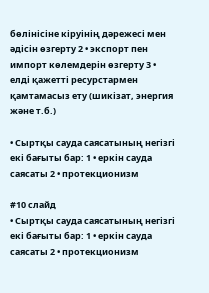бөлінісіне кіруінің дәрежесі мен әдісін өзгерту 2 • экспорт пен импорт көлемдерін өзгерту 3 • елді қажетті ресурстармен қамтамасыз ету (шикізат, энергия және т.б.)

• Сыртқы сауда саясатының негізгі екі бағыты бар: 1 • еркін сауда саясаты 2 • протекционизм

#10 слайд
• Сыртқы сауда саясатының негізгі екі бағыты бар: 1 • еркін сауда саясаты 2 • протекционизм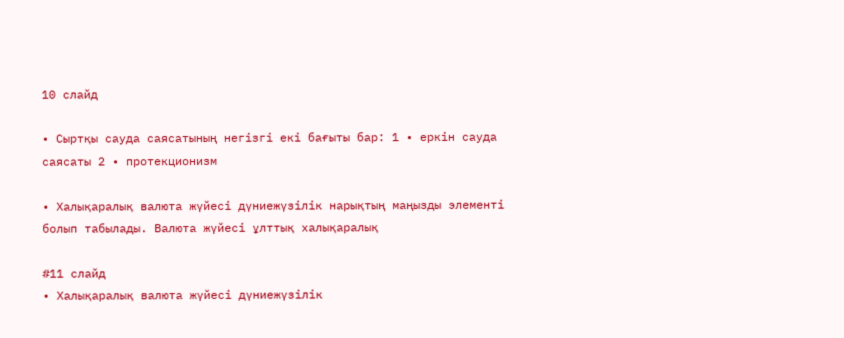10 слайд

• Сыртқы сауда саясатының негізгі екі бағыты бар: 1 • еркін сауда саясаты 2 • протекционизм

• Халықаралық валюта жүйесі дүниежүзілік нарықтың маңызды элементі болып табылады. Валюта жүйесі ұлттық халықаралық

#11 слайд
• Халықаралық валюта жүйесі дүниежүзілік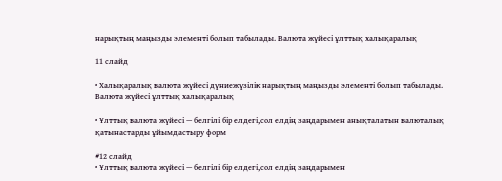нарықтың маңызды элементі болып табылады. Валюта жүйесі ұлттық халықаралық

11 слайд

• Халықаралық валюта жүйесі дүниежүзілік нарықтың маңызды элементі болып табылады. Валюта жүйесі ұлттық халықаралық

• Ұлттық валюта жүйесі — белгілі бір елдегі,сол елдің заңдарымен анықталатын валюталық қатынастарды ұйымдастыру форм

#12 слайд
• Ұлттық валюта жүйесі — белгілі бір елдегі,сол елдің заңдарымен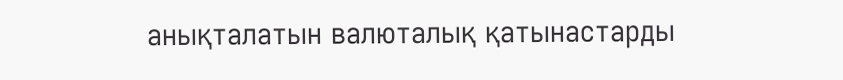анықталатын валюталық қатынастарды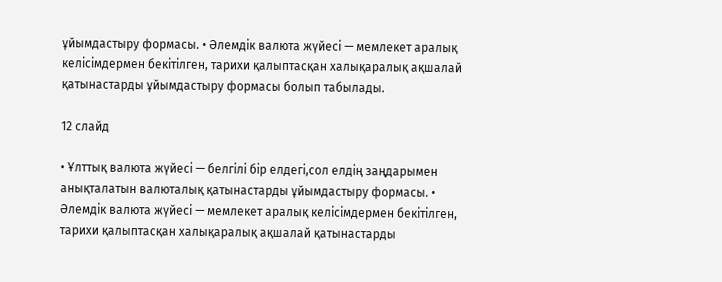ұйымдастыру формасы. • Әлемдік валюта жүйесі — мемлекет аралық келісімдермен бекітілген, тарихи қалыптасқан халықаралық ақшалай қатынастарды ұйымдастыру формасы болып табылады.

12 слайд

• Ұлттық валюта жүйесі — белгілі бір елдегі,сол елдің заңдарымен анықталатын валюталық қатынастарды ұйымдастыру формасы. • Әлемдік валюта жүйесі — мемлекет аралық келісімдермен бекітілген, тарихи қалыптасқан халықаралық ақшалай қатынастарды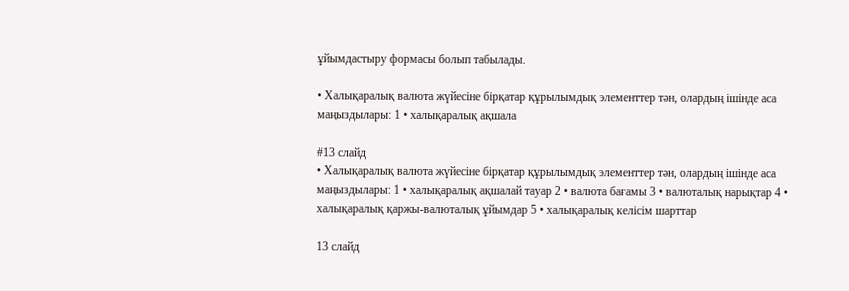ұйымдастыру формасы болып табылады.

• Халықаралық валюта жүйесіне бірқатар құрылымдық элементтер тән, олардың ішінде аса маңыздылары: 1 • халықаралық ақшала

#13 слайд
• Халықаралық валюта жүйесіне бірқатар құрылымдық элементтер тән, олардың ішінде аса маңыздылары: 1 • халықаралық ақшалай тауар 2 • валюта бағамы 3 • валюталық нарықтар 4 • халықаралық қаржы-валюталық ұйымдар 5 • халықаралық келісім шарттар

13 слайд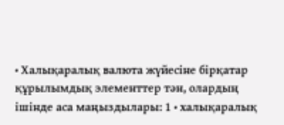• Халықаралық валюта жүйесіне бірқатар құрылымдық элементтер тән, олардың ішінде аса маңыздылары: 1 • халықаралық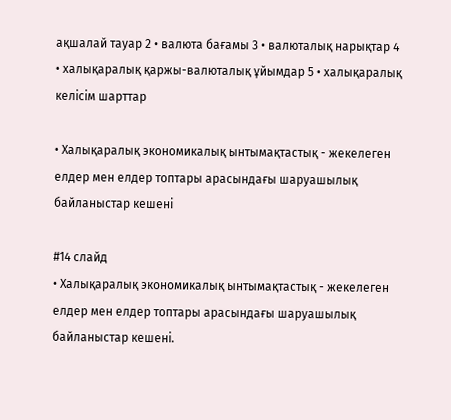ақшалай тауар 2 • валюта бағамы 3 • валюталық нарықтар 4 • халықаралық қаржы-валюталық ұйымдар 5 • халықаралық келісім шарттар

• Халықаралық экономикалық ынтымақтастық - жекелеген елдер мен елдер топтары арасындағы шаруашылық байланыстар кешені

#14 слайд
• Халықаралық экономикалық ынтымақтастық - жекелеген елдер мен елдер топтары арасындағы шаруашылық байланыстар кешені.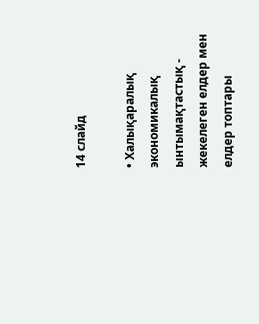14 слайд

• Халықаралық экономикалық ынтымақтастық - жекелеген елдер мен елдер топтары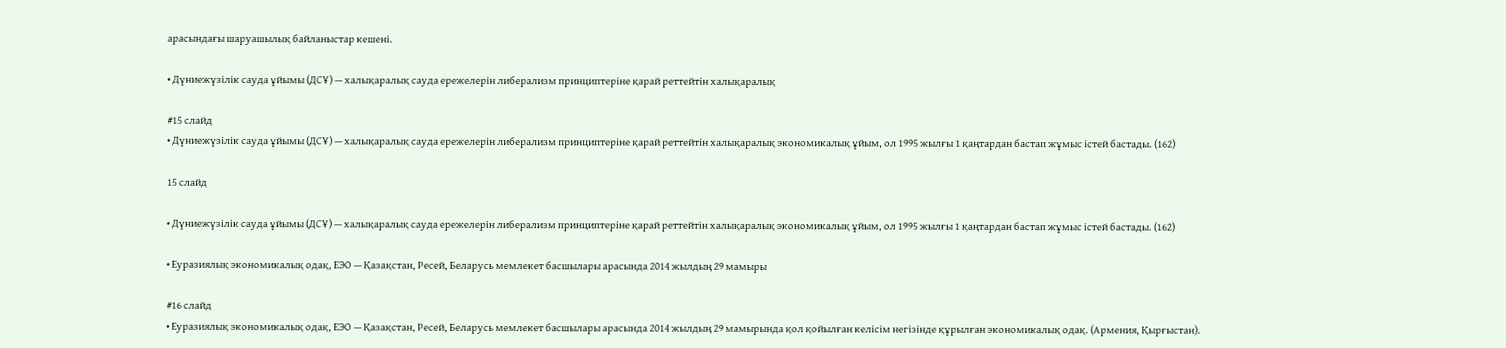арасындағы шаруашылық байланыстар кешені.

• Дүниежүзілік сауда ұйымы (ДСҰ) — халықаралық сауда ережелерін либерализм принциптеріне қарай реттейтін халықаралық

#15 слайд
• Дүниежүзілік сауда ұйымы (ДСҰ) — халықаралық сауда ережелерін либерализм принциптеріне қарай реттейтін халықаралық экономикалық ұйым, ол 1995 жылғы 1 қаңтардан бастап жұмыс істей бастады. (162)

15 слайд

• Дүниежүзілік сауда ұйымы (ДСҰ) — халықаралық сауда ережелерін либерализм принциптеріне қарай реттейтін халықаралық экономикалық ұйым, ол 1995 жылғы 1 қаңтардан бастап жұмыс істей бастады. (162)

• Еуразиялық экономикалық одақ, ЕЭО — Қазақстан, Ресей, Беларусь мемлекет басшылары арасында 2014 жылдың 29 мамыры

#16 слайд
• Еуразиялық экономикалық одақ, ЕЭО — Қазақстан, Ресей, Беларусь мемлекет басшылары арасында 2014 жылдың 29 мамырында қол қойылған келісім негізінде құрылған экономикалық одақ. (Армения, Қырғыстан).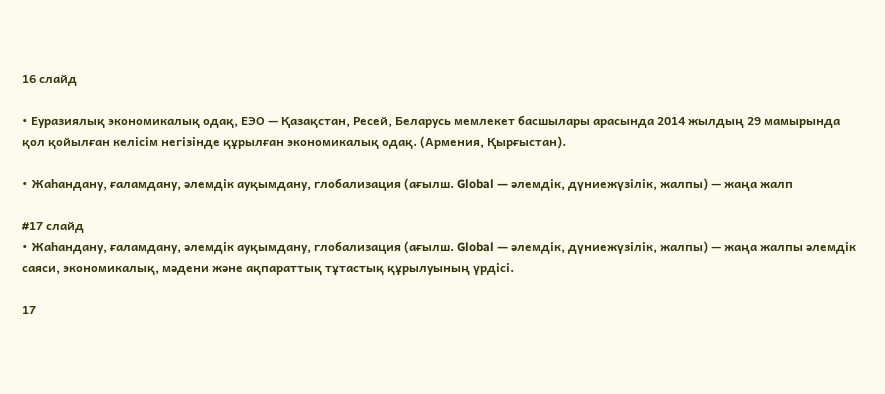16 слайд

• Еуразиялық экономикалық одақ, ЕЭО — Қазақстан, Ресей, Беларусь мемлекет басшылары арасында 2014 жылдың 29 мамырында қол қойылған келісім негізінде құрылған экономикалық одақ. (Армения, Қырғыстан).

• Жаһандану, ғаламдану, әлемдік ауқымдану, глобализация (ағылш. Global — әлемдік, дүниежүзілік, жалпы) — жаңа жалп

#17 слайд
• Жаһандану, ғаламдану, әлемдік ауқымдану, глобализация (ағылш. Global — әлемдік, дүниежүзілік, жалпы) — жаңа жалпы әлемдік саяси, экономикалық, мәдени және ақпараттық тұтастық құрылуының үрдісі.

17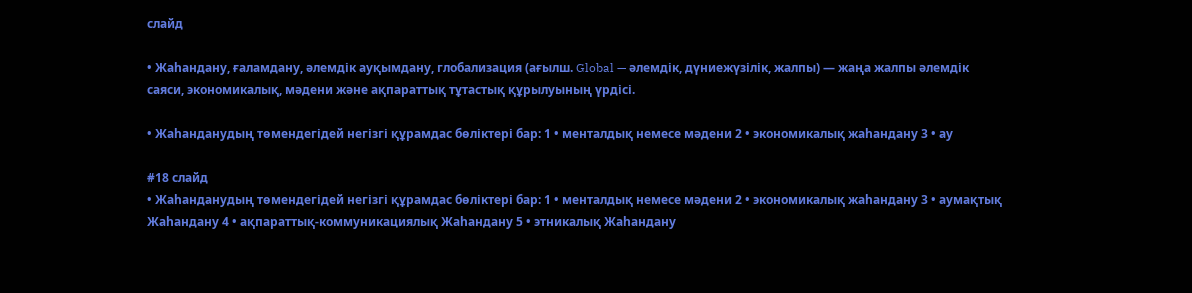слайд

• Жаһандану, ғаламдану, әлемдік ауқымдану, глобализация (ағылш. Global — әлемдік, дүниежүзілік, жалпы) — жаңа жалпы әлемдік саяси, экономикалық, мәдени және ақпараттық тұтастық құрылуының үрдісі.

• Жаһанданудың төмендегідей негізгі құрамдас бөліктері бар: 1 • менталдық немесе мәдени 2 • экономикалық жаһандану 3 • ау

#18 слайд
• Жаһанданудың төмендегідей негізгі құрамдас бөліктері бар: 1 • менталдық немесе мәдени 2 • экономикалық жаһандану 3 • аумақтық Жаһандану 4 • ақпараттық-коммуникациялық Жаһандану 5 • этникалық Жаһандану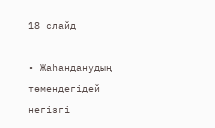18 слайд

• Жаһанданудың төмендегідей негізгі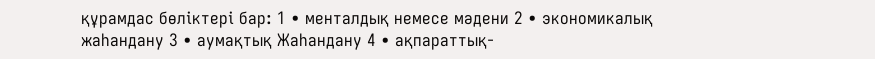құрамдас бөліктері бар: 1 • менталдық немесе мәдени 2 • экономикалық жаһандану 3 • аумақтық Жаһандану 4 • ақпараттық-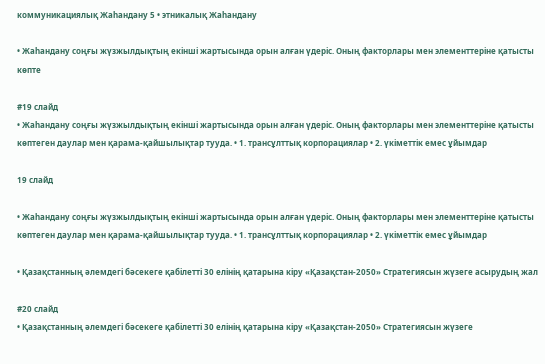коммуникациялық Жаһандану 5 • этникалық Жаһандану

• Жаһандану соңғы жүзжылдықтың екінші жартысында орын алған үдеріс. Оның факторлары мен элементтеріне қатысты көпте

#19 слайд
• Жаһандану соңғы жүзжылдықтың екінші жартысында орын алған үдеріс. Оның факторлары мен элементтеріне қатысты көптеген даулар мен қарама-қайшылықтар тууда. • 1. трансұлттық корпорациялар • 2. үкіметтік емес ұйымдар

19 слайд

• Жаһандану соңғы жүзжылдықтың екінші жартысында орын алған үдеріс. Оның факторлары мен элементтеріне қатысты көптеген даулар мен қарама-қайшылықтар тууда. • 1. трансұлттық корпорациялар • 2. үкіметтік емес ұйымдар

• Қазақстанның әлемдегі бәсекеге қабілетті 30 елінің қатарына кіру «Қазақстан-2050» Стратегиясын жүзеге асырудың жал

#20 слайд
• Қазақстанның әлемдегі бәсекеге қабілетті 30 елінің қатарына кіру «Қазақстан-2050» Стратегиясын жүзеге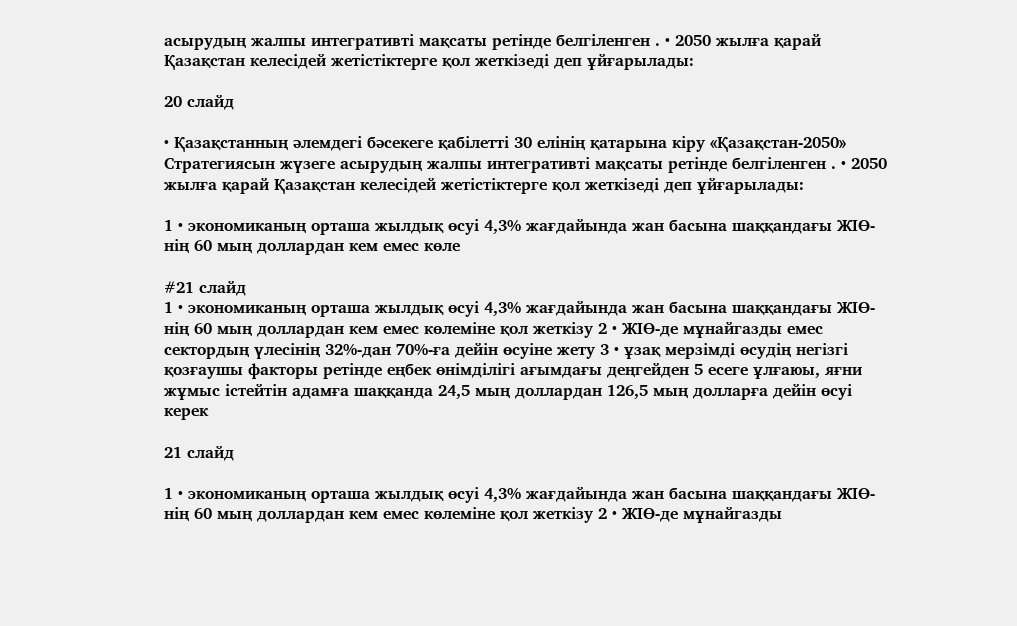асырудың жалпы интегративті мақсаты ретінде белгіленген . • 2050 жылға қарай Қазақстан келесідей жетістіктерге қол жеткізеді деп ұйғарылады:

20 слайд

• Қазақстанның әлемдегі бәсекеге қабілетті 30 елінің қатарына кіру «Қазақстан-2050» Стратегиясын жүзеге асырудың жалпы интегративті мақсаты ретінде белгіленген . • 2050 жылға қарай Қазақстан келесідей жетістіктерге қол жеткізеді деп ұйғарылады:

1 • экономиканың орташа жылдық өсуі 4,3% жағдайында жан басына шаққандағы ЖІӨ- нің 60 мың доллардан кем емес көле

#21 слайд
1 • экономиканың орташа жылдық өсуі 4,3% жағдайында жан басына шаққандағы ЖІӨ- нің 60 мың доллардан кем емес көлеміне қол жеткізу 2 • ЖІӨ-де мұнайгазды емес сектордың үлесінің 32%-дан 70%-ға дейін өсуіне жету 3 • ұзақ мерзімді өсудің негізгі қозғаушы факторы ретінде еңбек өнімділігі ағымдағы деңгейден 5 есеге ұлғаюы, яғни жұмыс істейтін адамға шаққанда 24,5 мың доллардан 126,5 мың долларға дейін өсуі керек

21 слайд

1 • экономиканың орташа жылдық өсуі 4,3% жағдайында жан басына шаққандағы ЖІӨ- нің 60 мың доллардан кем емес көлеміне қол жеткізу 2 • ЖІӨ-де мұнайгазды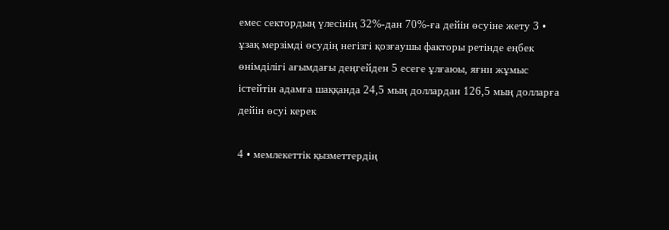емес сектордың үлесінің 32%-дан 70%-ға дейін өсуіне жету 3 • ұзақ мерзімді өсудің негізгі қозғаушы факторы ретінде еңбек өнімділігі ағымдағы деңгейден 5 есеге ұлғаюы, яғни жұмыс істейтін адамға шаққанда 24,5 мың доллардан 126,5 мың долларға дейін өсуі керек

4 • мемлекеттік қызметтердің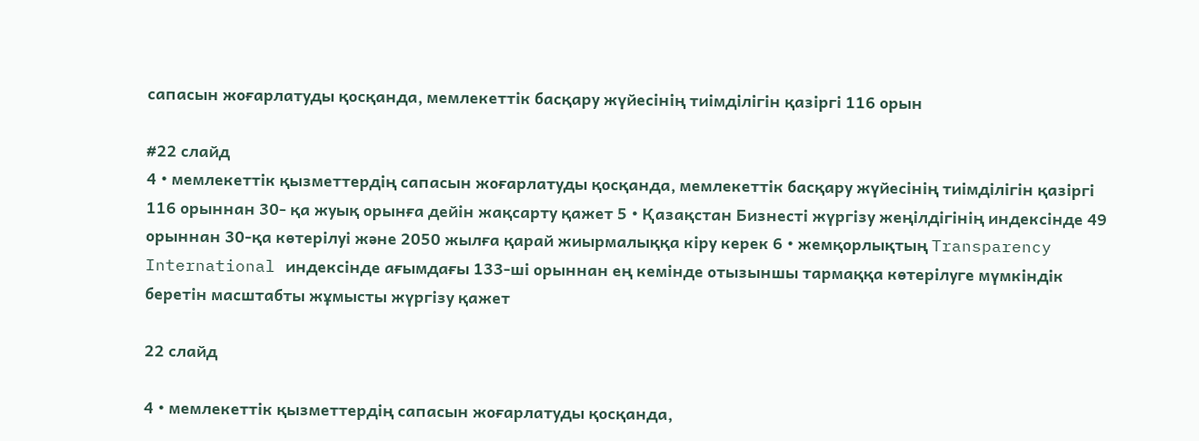сапасын жоғарлатуды қосқанда, мемлекеттік басқару жүйесінің тиімділігін қазіргі 116 орын

#22 слайд
4 • мемлекеттік қызметтердің сапасын жоғарлатуды қосқанда, мемлекеттік басқару жүйесінің тиімділігін қазіргі 116 орыннан 30- қа жуық орынға дейін жақсарту қажет 5 • Қазақстан Бизнесті жүргізу жеңілдігінің индексінде 49 орыннан 30-қа көтерілуі және 2050 жылға қарай жиырмалыққа кіру керек 6 • жемқорлықтың Transparency International индексінде ағымдағы 133-ші орыннан ең кемінде отызыншы тармаққа көтерілуге мүмкіндік беретін масштабты жұмысты жүргізу қажет

22 слайд

4 • мемлекеттік қызметтердің сапасын жоғарлатуды қосқанда,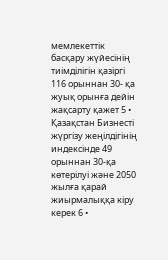мемлекеттік басқару жүйесінің тиімділігін қазіргі 116 орыннан 30- қа жуық орынға дейін жақсарту қажет 5 • Қазақстан Бизнесті жүргізу жеңілдігінің индексінде 49 орыннан 30-қа көтерілуі және 2050 жылға қарай жиырмалыққа кіру керек 6 •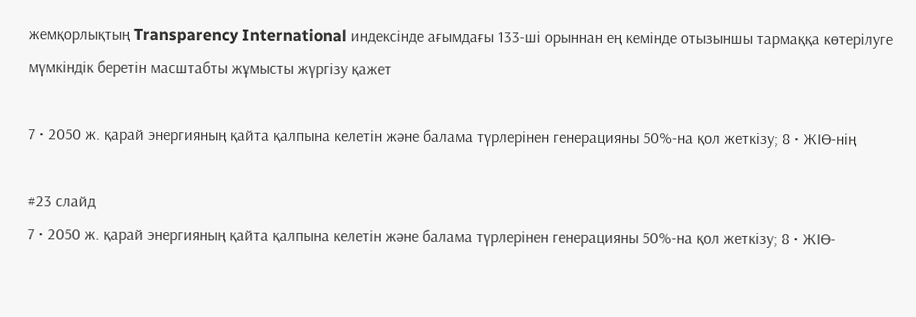жемқорлықтың Transparency International индексінде ағымдағы 133-ші орыннан ең кемінде отызыншы тармаққа көтерілуге мүмкіндік беретін масштабты жұмысты жүргізу қажет

7 • 2050 ж. қарай энергияның қайта қалпына келетін және балама түрлерінен генерацияны 50%-на қол жеткізу; 8 • ЖІӨ-нің

#23 слайд
7 • 2050 ж. қарай энергияның қайта қалпына келетін және балама түрлерінен генерацияны 50%-на қол жеткізу; 8 • ЖІӨ-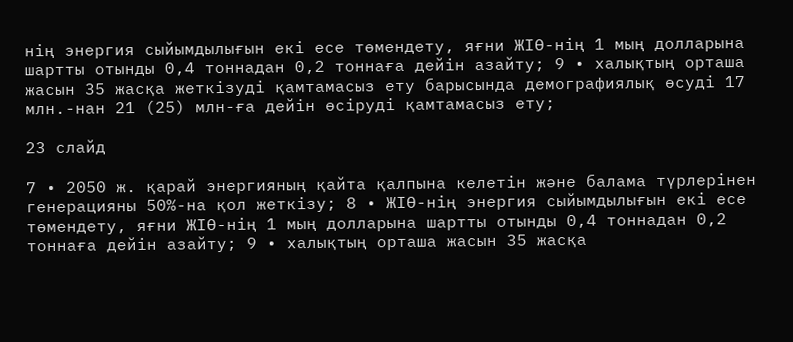нің энергия сыйымдылығын екі есе төмендету, яғни ЖІӨ-нің 1 мың долларына шартты отынды 0,4 тоннадан 0,2 тоннаға дейін азайту; 9 • халықтың орташа жасын 35 жасқа жеткізуді қамтамасыз ету барысында демографиялық өсуді 17 млн.-нан 21 (25) млн-ға дейін өсіруді қамтамасыз ету;

23 слайд

7 • 2050 ж. қарай энергияның қайта қалпына келетін және балама түрлерінен генерацияны 50%-на қол жеткізу; 8 • ЖІӨ-нің энергия сыйымдылығын екі есе төмендету, яғни ЖІӨ-нің 1 мың долларына шартты отынды 0,4 тоннадан 0,2 тоннаға дейін азайту; 9 • халықтың орташа жасын 35 жасқа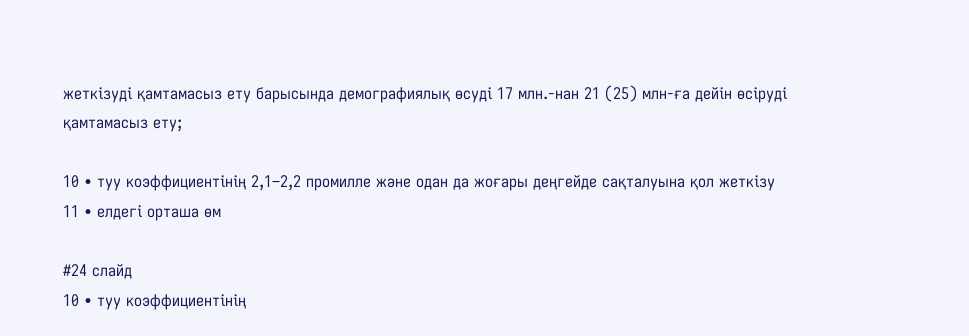жеткізуді қамтамасыз ету барысында демографиялық өсуді 17 млн.-нан 21 (25) млн-ға дейін өсіруді қамтамасыз ету;

10 • туу коэффициентінің 2,1–2,2 промилле және одан да жоғары деңгейде сақталуына қол жеткізу 11 • елдегі орташа өм

#24 слайд
10 • туу коэффициентінің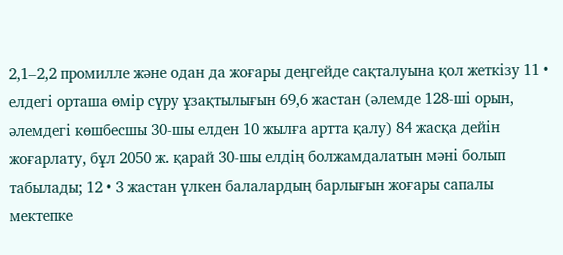2,1–2,2 промилле және одан да жоғары деңгейде сақталуына қол жеткізу 11 • елдегі орташа өмір сүру ұзақтылығын 69,6 жастан (әлемде 128-ші орын, әлемдегі көшбесшы 30-шы елден 10 жылға артта қалу) 84 жасқа дейін жоғарлату, бұл 2050 ж. қарай 30-шы елдің болжамдалатын мәні болып табылады; 12 • 3 жастан үлкен балалардың барлығын жоғары сапалы мектепке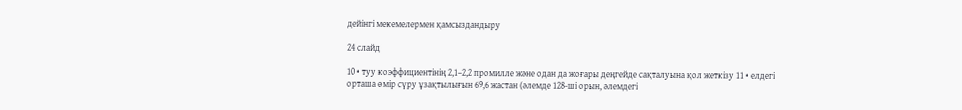дейінгі мекемелермен қамсыздандыру

24 слайд

10 • туу коэффициентінің 2,1–2,2 промилле және одан да жоғары деңгейде сақталуына қол жеткізу 11 • елдегі орташа өмір сүру ұзақтылығын 69,6 жастан (әлемде 128-ші орын, әлемдегі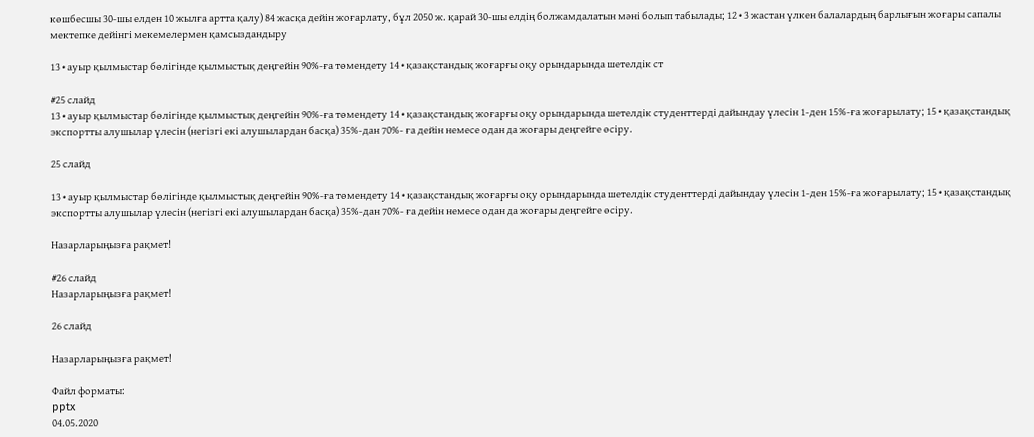көшбесшы 30-шы елден 10 жылға артта қалу) 84 жасқа дейін жоғарлату, бұл 2050 ж. қарай 30-шы елдің болжамдалатын мәні болып табылады; 12 • 3 жастан үлкен балалардың барлығын жоғары сапалы мектепке дейінгі мекемелермен қамсыздандыру

13 • ауыр қылмыстар бөлігінде қылмыстық деңгейін 90%-ға төмендету 14 • қазақстандық жоғарғы оқу орындарында шетелдік ст

#25 слайд
13 • ауыр қылмыстар бөлігінде қылмыстық деңгейін 90%-ға төмендету 14 • қазақстандық жоғарғы оқу орындарында шетелдік студенттерді дайындау үлесін 1-ден 15%-ға жоғарылату; 15 • қазақстандық экспортты алушылар үлесін (негізгі екі алушылардан басқа) 35%-дан 70%- ға дейін немесе одан да жоғары деңгейге өсіру.

25 слайд

13 • ауыр қылмыстар бөлігінде қылмыстық деңгейін 90%-ға төмендету 14 • қазақстандық жоғарғы оқу орындарында шетелдік студенттерді дайындау үлесін 1-ден 15%-ға жоғарылату; 15 • қазақстандық экспортты алушылар үлесін (негізгі екі алушылардан басқа) 35%-дан 70%- ға дейін немесе одан да жоғары деңгейге өсіру.

Назарларыңызға рақмет!

#26 слайд
Назарларыңызға рақмет!

26 слайд

Назарларыңызға рақмет!

Файл форматы:
pptx
04.05.2020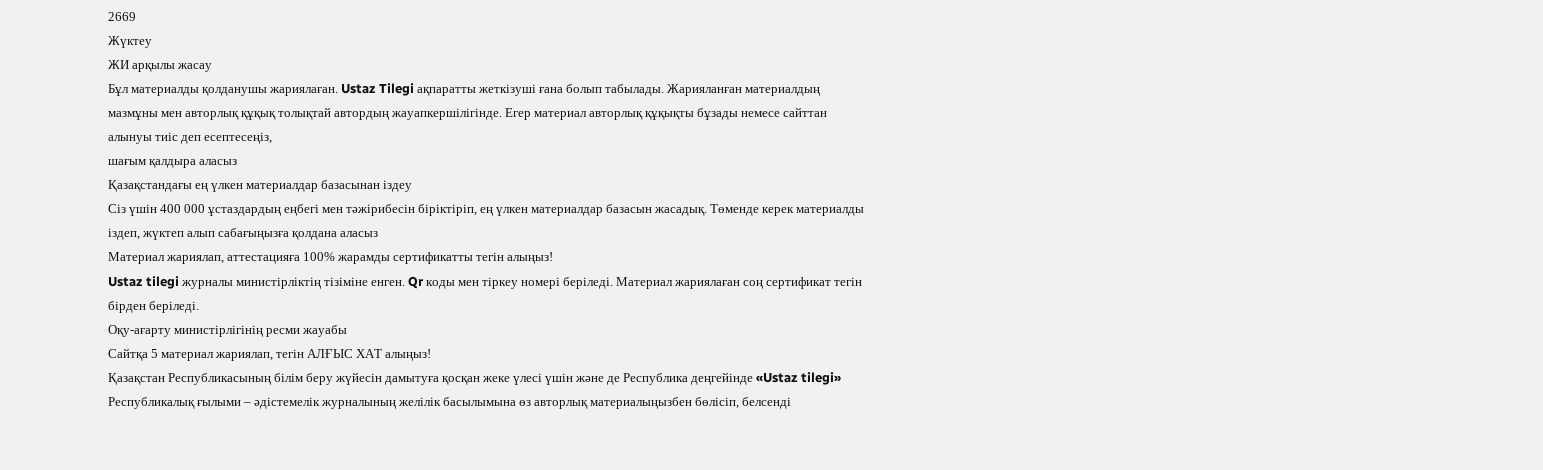2669
Жүктеу
ЖИ арқылы жасау
Бұл материалды қолданушы жариялаған. Ustaz Tilegi ақпаратты жеткізуші ғана болып табылады. Жарияланған материалдың мазмұны мен авторлық құқық толықтай автордың жауапкершілігінде. Егер материал авторлық құқықты бұзады немесе сайттан алынуы тиіс деп есептесеңіз,
шағым қалдыра аласыз
Қазақстандағы ең үлкен материалдар базасынан іздеу
Сіз үшін 400 000 ұстаздардың еңбегі мен тәжірибесін біріктіріп, ең үлкен материалдар базасын жасадық. Төменде керек материалды іздеп, жүктеп алып сабағыңызға қолдана аласыз
Материал жариялап, аттестацияға 100% жарамды сертификатты тегін алыңыз!
Ustaz tilegi журналы министірліктің тізіміне енген. Qr коды мен тіркеу номері беріледі. Материал жариялаған соң сертификат тегін бірден беріледі.
Оқу-ағарту министірлігінің ресми жауабы
Сайтқа 5 материал жариялап, тегін АЛҒЫС ХАТ алыңыз!
Қазақстан Республикасының білім беру жүйесін дамытуға қосқан жеке үлесі үшін және де Республика деңгейінде «Ustaz tilegi» Республикалық ғылыми – әдістемелік журналының желілік басылымына өз авторлық материалыңызбен бөлісіп, белсенді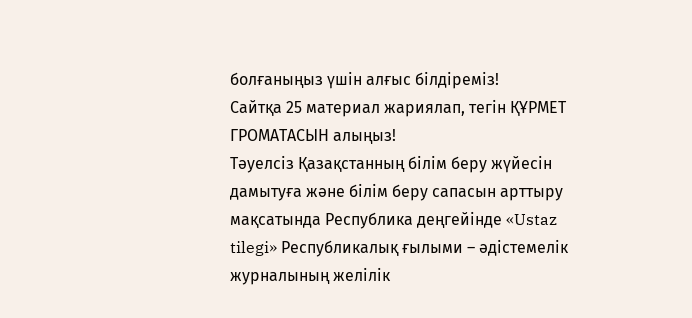болғаныңыз үшін алғыс білдіреміз!
Сайтқа 25 материал жариялап, тегін ҚҰРМЕТ ГРОМАТАСЫН алыңыз!
Тәуелсіз Қазақстанның білім беру жүйесін дамытуға және білім беру сапасын арттыру мақсатында Республика деңгейінде «Ustaz tilegi» Республикалық ғылыми – әдістемелік журналының желілік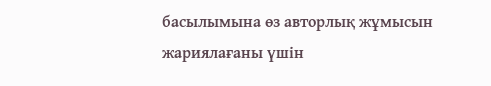басылымына өз авторлық жұмысын жариялағаны үшін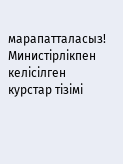марапатталасыз!
Министірлікпен келісілген курстар тізімі